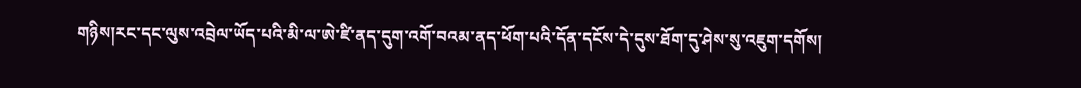གཉིས།རང་དང་ལུས་འབྲེལ་ཡོད་པའི་མི་ལ་ཨེ་ཛི་ནད་དུག་འགོ་བའམ་ནད་ཕོག་པའི་དོན་དངོས་དེ་དུས་ཐོག་དུ་ཤེས་སུ་འཇུག་དགོས།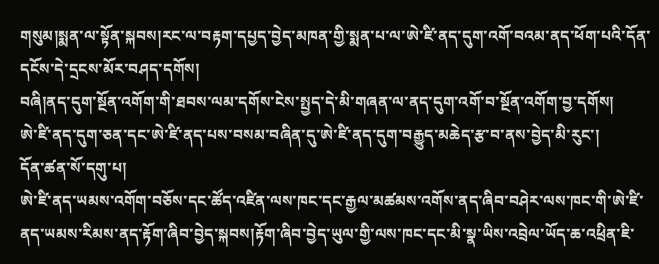གསུམ།སྨན་ལ་སྟོན་སྐབས།རང་ལ་བརྟག་དཔྱད་བྱེད་མཁན་གྱི་སྨན་པ་ལ་ཨེ་ཛི་ནད་དུག་འགོ་བའམ་ནད་ཕོག་པའི་དོན་དངོས་དེ་དྲངས་མོར་བཤད་དགོས།
བཞི།ནད་དུག་སྔོན་འགོག་གི་ཐབས་ལམ་དགོས་ངེས་སྤྱད་དེ་མི་གཞན་ལ་ནད་དུག་འགོ་བ་སྔོན་འགོག་བྱ་དགོས།
ཨེ་ཛི་ནད་དུག་ཅན་དང་ཨེ་ཛི་ནད་པས་བསམ་བཞིན་དུ་ཨེ་ཛི་ནད་དུག་བརྒྱུད་མཆེད་རྩ་བ་ནས་བྱེད་མི་རུང་།
དོན་ཚན་སོ་དགུ་པ།
ཨེ་ཛི་ནད་ཡམས་འགོག་བཅོས་དང་ཚོད་འཛིན་ལས་ཁང་དང་རྒྱལ་མཚམས་འགོས་ནད་ཞིབ་བཤེར་ལས་ཁང་གི་ཨེ་ཛི་ནད་ཡམས་རིམས་ནད་རྟོག་ཞིབ་བྱེད་སྐབས།རྟོག་ཞིབ་བྱེད་ཡུལ་གྱི་ལས་ཁང་དང་མི་སྣ་ཡིས་འབྲེལ་ཡོད་ཆ་འཕྲིན་ཇི་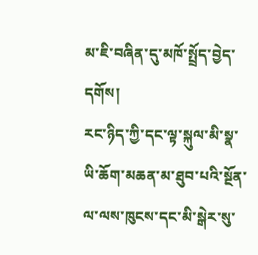མ་ཇི་བཞིན་དུ་མཁོ་སྤྲོད་བྱེད་དགོས།
རང་ཉིད་ཀྱི་དང་ལྟ་སྐུལ་མི་སྣ་ཡི་ཆོག་མཆན་མ་ཐུབ་པའི་སྔོན་ལ་ལས་ཁུངས་དང་མི་སྒེར་སུ་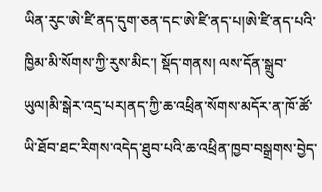ཡིན་རུང་ཨེ་ཛི་ནད་དུག་ཅན་དང་ཨེ་ཛི་ནད་པ།ཨེ་ཛི་ནད་པའི་ཁྱིམ་མི་སོགས་ཀྱི་རུས་མིང་། སྡོད་གནས། ལས་དོན་སྒྲུབ་ཡུལ།མི་སྒེར་འདྲ་པར།ནད་ཀྱི་ཆ་འཕྲིན་སོགས་མདོར་ན་ཁོ་ཚོ་ཡི་ཐོབ་ཐང་རིགས་འདེད་ཐུབ་པའི་ཆ་འཕྲིན་ཁྱབ་བསྒྲགས་བྱེད་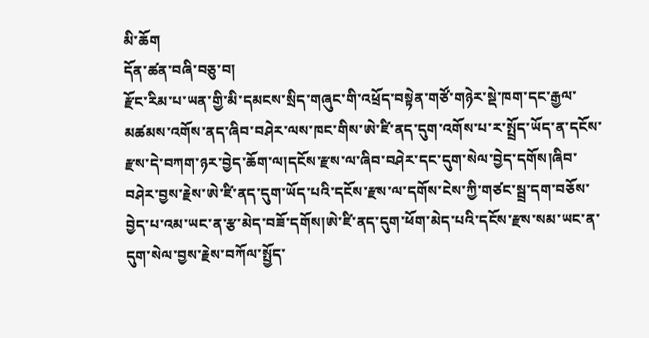མི་ཆོག
དོན་ཚན་བཞི་བཅུ་བ།
རྫོང་རིམ་པ་ཡན་གྱི་མི་དམངས་སྲིད་གཞུང་གི་འཕྲོད་བསྟེན་གཙོ་གཉེར་སྡེ་ཁག་དང་རྒྱལ་མཚམས་འགོས་ནད་ཞིབ་བཤེར་ལས་ཁང་གིས་ཨེ་ཛི་ནད་དུག་འགོས་པ་ར་སྤྲོད་ཡོད་ན་དངོས་རྫས་དེ་བཀག་ཉར་བྱེད་ཆོག་ལ།དངོས་རྫས་ལ་ཞིབ་བཤེར་དང་དུག་སེལ་བྱེད་དགོས།ཞིབ་བཤེར་བྱས་རྗེས་ཨེ་ཛི་ནད་དུག་ཡོད་པའི་དངོས་རྫས་ལ་དགོས་ངེས་ཀྱི་གཙང་སྦྲ་དག་བཅོས་བྱེད་པ་འམ་ཡང་ན་རྩ་མེད་བཟོ་དགོས།ཨེ་ཛི་ནད་དུག་ཕོག་མེད་པའི་དངོས་རྫས་སམ་ཡང་ན་དུག་སེལ་བྱས་རྗེས་བཀོལ་སྤྱོད་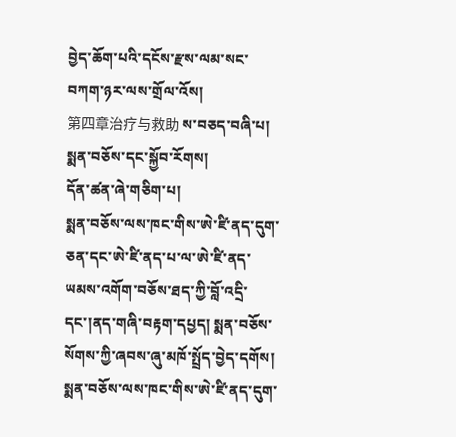བྱེད་ཆོག་པའི་དངོས་རྫས་ལམ་སང་བཀག་ཉར་ལས་གྲོལ་འོས།
第四章治疗与救助 ས་བཅད་བཞི་པ། སྨན་བཅོས་དང་སྐྱོབ་རོགས།
དོན་ཚན་ཞེ་གཅིག་པ།
སྨན་བཅོས་ལས་ཁང་གིས་ཨེ་ཛི་ནད་དུག་ཅན་དང་ཨེ་ཛི་ནད་པ་ལ་ཨེ་ཛི་ནད་ཡམས་འགོག་བཅོས་ཐད་ཀྱི་བློ་འདྲི་དང་།ནད་གཞི་བརྟག་དཔྱད། སྨན་བཅོས་སོགས་ཀྱི་ཞབས་ཞུ་མཁོ་སྤྲོད་བྱེད་དགོས།
སྨན་བཅོས་ལས་ཁང་གིས་ཨེ་ཛི་ནད་དུག་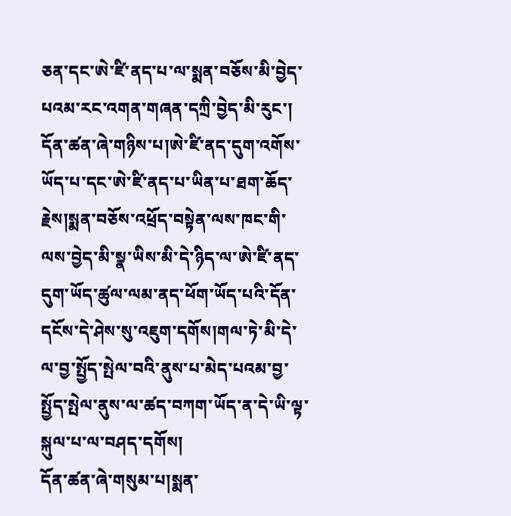ཅན་དང་ཨེ་ཛི་ནད་པ་ལ་སྨན་བཅོས་མི་བྱེད་པའམ་རང་འགན་གཞན་དཀྲི་བྱེད་མི་རུང་།
དོན་ཚན་ཞེ་གཉིས་པ།ཨེ་ཛི་ནད་དུག་འགོས་ཡོད་པ་དང་ཨེ་ཛི་ནད་པ་ཡིན་པ་ཐག་ཆོད་རྗེས།སྨན་བཅོས་འཕྲོད་བསྟེན་ལས་ཁང་གི་ལས་བྱེད་མི་སྣ་ཡིས་མི་དེ་ཉིད་ལ་ཨེ་ཛི་ནད་དུག་ཡོད་ཚུལ་ལམ་ནད་ཕོག་ཡོད་པའི་དོན་དངོས་དེ་ཤེས་སུ་འཇུག་དགོས།གལ་ཏེ་མི་དེ་ལ་བྱ་སྤྱོད་སྤེལ་བའི་ནུས་པ་མེད་པའམ་བྱ་སྤྱོད་སྤེལ་ནུས་ལ་ཚད་བཀག་ཡོད་ན་དེ་ཡི་ལྟ་སྐུལ་པ་ལ་བཤད་དགོས།
དོན་ཚན་ཞེ་གསུམ་པ།སྨན་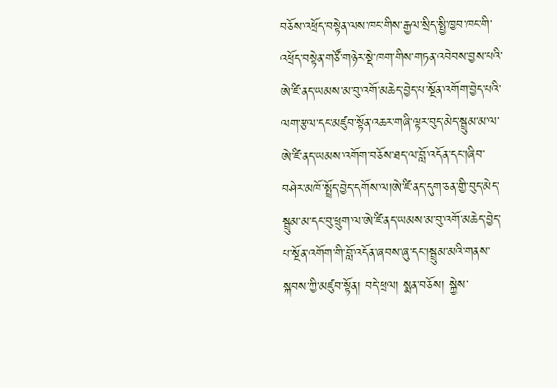བཅོས་འཕྲོད་བསྟེན་ལས་ཁང་གིས་རྒྱལ་སྲིད་སྤྱི་ཁྱབ་ཁང་གི་འཕྲོད་བསྟེན་གཙོ་གཉེར་སྡེ་ཁག་གིས་གཏན་འབེབས་བྱས་པའི་ཨེ་ཛི་ནད་ཡམས་མ་བུ་འགོ་མཆེད་བྱེད་པ་སྔོན་འགོག་བྱེད་པའི་ལག་རྩལ་དང་མཛུབ་སྟོན་འཆར་གཞི་ལྟར་བུད་མེད་སྦྲུམ་མ་ལ་ཨེ་ཛི་ནད་ཡམས་འགོག་བཅོས་ཐད་ལ་བློ་འདོན་དང་།ཞིབ་བཤེར་མཁོ་སྤྲོད་བྱེད་དགོས་ལ།ཨེ་ཛི་ནད་དུག་ཅན་གྱི་བུད་མེད་སྦྲུམ་མ་དང་བུ་ཕྲུག་ལ་ཨེ་ཛི་ནད་ཡམས་མ་བུ་འགོ་མཆེད་བྱེད་པ་སྔོན་འགོག་གི་བློ་འདོན་ཞབས་ཞུ་དང་།སྦྲུམ་མའི་གནས་སྐབས་ཀྱི་མཛུབ་སྟོན། བདེ་ཕྲལ། སྨན་བཅོས། སྐྱེས་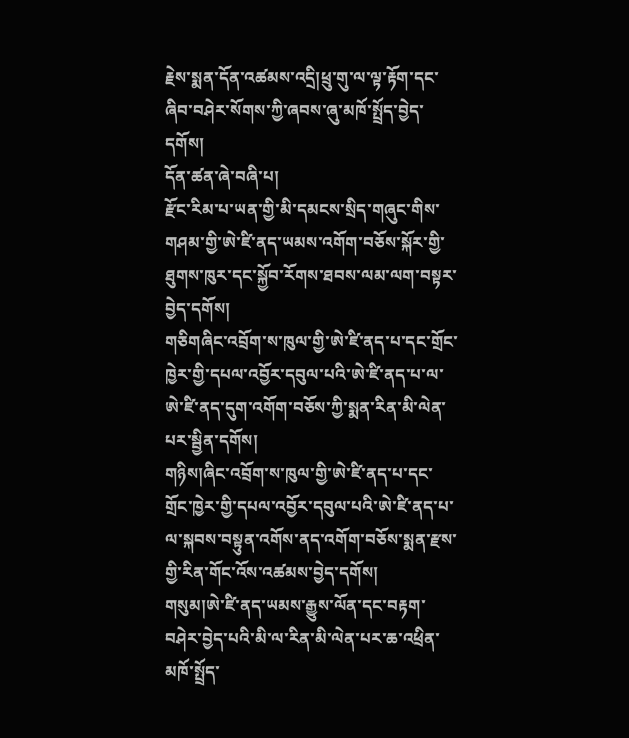རྗེས་སྨན་དོན་འཚམས་འདྲི།ཕྲུ་གུ་ལ་ལྟ་རྟོག་དང་ཞིབ་བཤེར་སོགས་ཀྱི་ཞབས་ཞུ་མཁོ་སྤྲོད་བྱེད་དགོས།
དོན་ཚན་ཞེ་བཞི་པ།
རྫོང་རིམ་པ་ཡན་གྱི་མི་དམངས་སྲིད་གཞུང་གིས་གཤམ་གྱི་ཨེ་ཛི་ནད་ཡམས་འགོག་བཅོས་སྐོར་གྱི་ཐུགས་ཁུར་དང་སྐྱོབ་རོགས་ཐབས་ལམ་ལག་བསྟར་བྱེད་དགོས།
གཅིགཞིང་འབྲོག་ས་ཁུལ་གྱི་ཨེ་ཛི་ནད་པ་དང་གྲོང་ཁྱེར་གྱི་དཔལ་འབྱོར་དབུལ་པའི་ཨེ་ཛི་ནད་པ་ལ་ཨེ་ཛི་ནད་དུག་འགོག་བཅོས་ཀྱི་སྨན་རིན་མི་ལེན་པར་སྦྱིན་དགོས།
གཉིས།ཞིང་འབྲོག་ས་ཁུལ་གྱི་ཨེ་ཛི་ནད་པ་དང་གྲོང་ཁྱེར་གྱི་དཔལ་འབྱོར་དབུལ་པའི་ཨེ་ཛི་ནད་པ་ལ་སྐབས་བསྟུན་འགོས་ནད་འགོག་བཅོས་སྨན་རྫས་གྱི་རིན་གོང་འོས་འཚམས་བྱེད་དགོས།
གསུམ།ཨེ་ཛི་ནད་ཡམས་རྒྱུས་ལོན་དང་བརྟག་བཤེར་བྱེད་པའི་མི་ལ་རིན་མི་ལེན་པར་ཆ་འཕྲིན་མཁོ་སྤྲོད་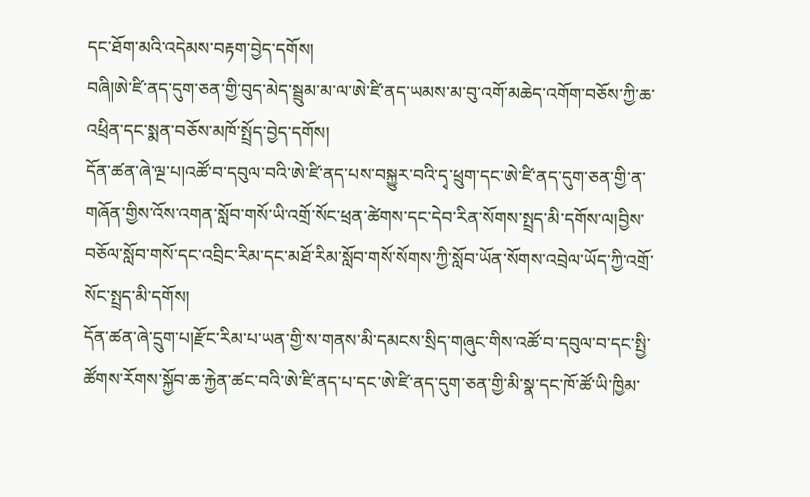དང་ཐོག་མའི་འདེམས་བརྟག་བྱེད་དགོས།
བཞི།ཨེ་ཛི་ནད་དུག་ཅན་གྱི་བུད་མེད་སྦྲུམ་མ་ལ་ཨེ་ཛི་ནད་ཡམས་མ་བུ་འགོ་མཆེད་འགོག་བཅོས་ཀྱི་ཆ་འཕྲིན་དང་སྨན་བཅོས་མཁོ་སྤྲོད་བྱེད་དགོས།
དོན་ཚན་ཞེ་ལྔ་པ།འཚོ་བ་དབུལ་བའི་ཨེ་ཛི་ནད་པས་བསྐྱུར་བའི་དྭ་ཕྲུག་དང་ཨེ་ཛི་ནད་དུག་ཅན་གྱི་ན་གཞོན་གྱིས་འོས་འགན་སློབ་གསོ་ཡི་འགྲོ་སོང་ཕྲན་ཚེགས་དང་དེབ་རིན་སོགས་སྤྲད་མི་དགོས་ལ།བྱིས་བཅོལ་སློབ་གསོ་དང་འབྲིང་རིམ་དང་མཐོ་རིམ་སློབ་གསོ་སོགས་ཀྱི་སློབ་ཡོན་སོགས་འབྲེལ་ཡོད་ཀྱི་འགྲོ་སོང་སྤྲད་མི་དགོས།
དོན་ཚན་ཞེ་དྲུག་པ།རྫོང་རིམ་པ་ཡན་གྱི་ས་གནས་མི་དམངས་སྲིད་གཞུང་གིས་འཚོ་བ་དབུལ་བ་དང་སྤྱི་ཚོགས་རོགས་སྐྱོབ་ཆ་རྐྱེན་ཚང་བའི་ཨེ་ཛི་ནད་པ་དང་ཨེ་ཛི་ནད་དུག་ཅན་གྱི་མི་སྣ་དང་ཁོ་ཚོ་ཡི་ཁྱིམ་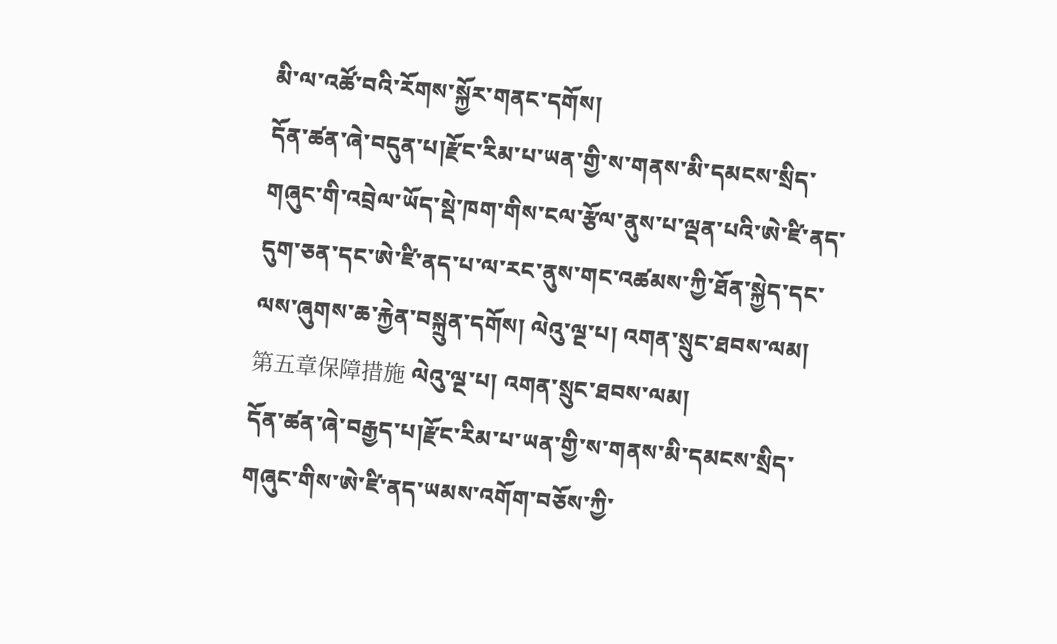མི་ལ་འཚོ་བའི་རོགས་སྐྱོར་གནང་དགོས།
དོན་ཚན་ཞེ་བདུན་པ།རྫོང་རིམ་པ་ཡན་གྱི་ས་གནས་མི་དམངས་སྲིད་གཞུང་གི་འབྲེལ་ཡོད་སྡེ་ཁག་གིས་ངལ་རྩོལ་ནུས་པ་ལྡན་པའི་ཨེ་ཛི་ནད་དུག་ཅན་དང་ཨེ་ཛི་ནད་པ་ལ་རང་ནུས་གང་འཚམས་ཀྱི་ཐོན་སྐྱེད་དང་ལས་ཞུགས་ཆ་རྐྱེན་བསྐྲུན་དགོས། ལེའུ་ལྔ་པ། འགན་སྲུང་ཐབས་ལམ།
第五章保障措施 ལེའུ་ལྔ་པ། འགན་སྲུང་ཐབས་ལམ།
དོན་ཚན་ཞེ་བརྒྱད་པ།རྫོང་རིམ་པ་ཡན་གྱི་ས་གནས་མི་དམངས་སྲིད་གཞུང་གིས་ཨེ་ཛི་ནད་ཡམས་འགོག་བཅོས་ཀྱི་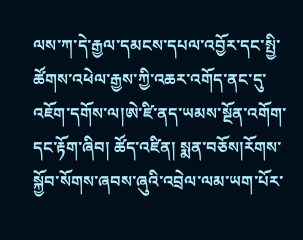ལས་ཀ་དེ་རྒྱལ་དམངས་དཔལ་འབྱོར་དང་སྤྱི་ཚོགས་འཕེལ་རྒྱས་ཀྱི་འཆར་འགོད་ནང་དུ་འཇོག་དགོས་ལ།ཨེ་ཛི་ནད་ཡམས་སྔོན་འགོག་དང་རྟོག་ཞིབ། ཚོད་འཛིན། སྨན་བཅོས།རོགས་སྐྱོབ་སོགས་ཞབས་ཞུའི་འབྲེལ་ལམ་ཡག་པོར་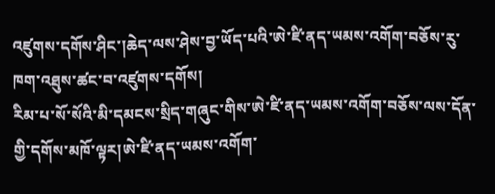འཛུགས་དགོས་ཤིང་།ཆེད་ལས་ཤེས་བྱ་ཡོད་པའི་ཨེ་ཛི་ནད་ཡམས་འགོག་བཅོས་རུ་ཁག་འཐུས་ཚང་བ་འཛུགས་དགོས།
རིམ་པ་སོ་སོའི་མི་དམངས་སྲིད་གཞུང་གིས་ཨེ་ཛི་ནད་ཡམས་འགོག་བཅོས་ལས་དོན་གྱི་དགོས་མཁོ་ལྟར།ཨེ་ཛི་ནད་ཡམས་འགོག་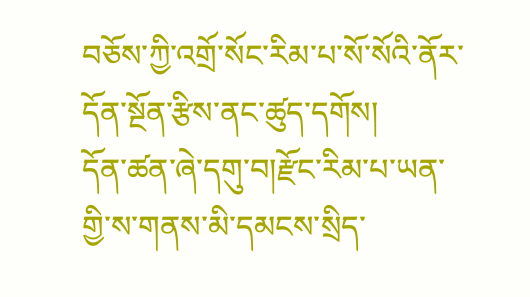བཅོས་ཀྱི་འགྲོ་སོང་རིམ་པ་སོ་སོའི་ནོར་དོན་སྔོན་རྩིས་ནང་ཚུད་དགོས།
དོན་ཚན་ཞེ་དགུ་བ།རྫོང་རིམ་པ་ཡན་གྱི་ས་གནས་མི་དམངས་སྲིད་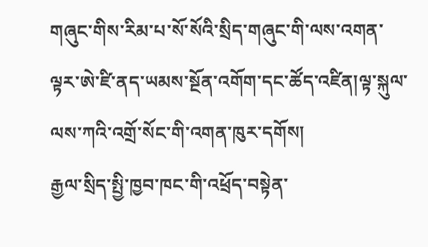གཞུང་གིས་རིམ་པ་སོ་སོའི་སྲིད་གཞུང་གི་ལས་འགན་ལྟར་ཨེ་ཛི་ནད་ཡམས་སྔོན་འགོག་དང་ཚོད་འཛིན།ལྟ་སྐུལ་ལས་ཀའི་འགྲོ་སོང་གི་འགན་ཁུར་དགོས།
རྒྱལ་སྲིད་སྤྱི་ཁྱབ་ཁང་གི་འཕྲོད་བསྟེན་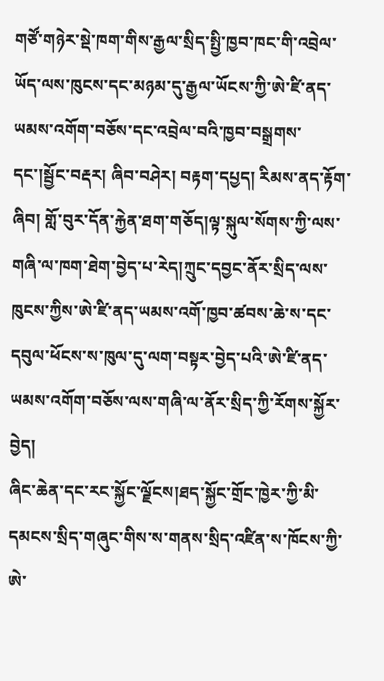གཙོ་གཉེར་སྡེ་ཁག་གིས་རྒྱལ་སྲིད་སྤྱི་ཁྱབ་ཁང་གི་འབྲེལ་ཡོད་ལས་ཁུངས་དང་མཉམ་དུ་རྒྱལ་ཡོངས་ཀྱི་ཨེ་ཛི་ནད་ཡམས་འགོག་བཅོས་དང་འབྲེལ་བའི་ཁྱབ་བསྒྲགས་དང་།སྦྱོང་བརྡར། ཞིབ་བཤེར། བརྟག་དཔྱད། རིམས་ནད་རྟོག་ཞིབ། གློ་བུར་དོན་རྐྱེན་ཐག་གཅོད།ལྟ་སྐུལ་སོགས་ཀྱི་ལས་གཞི་ལ་ཁག་ཐེག་བྱེད་པ་རེད།ཀྲུང་དབྱང་ནོར་སྲིད་ལས་ཁུངས་ཀྱིས་ཨེ་ཛི་ནད་ཡམས་འགོ་ཁྱབ་ཚབས་ཆེ་ས་དང་དབུལ་ཕོངས་ས་ཁུལ་དུ་ལག་བསྟར་བྱེད་པའི་ཨེ་ཛི་ནད་ཡམས་འགོག་བཅོས་ལས་གཞི་ལ་ནོར་སྲིད་ཀྱི་རོགས་སྐྱོར་བྱེད།
ཞིང་ཆེན་དང་རང་སྐྱོང་ལྗོངས།ཐད་སྐྱོང་གྲོང་ཁྱེར་ཀྱི་མི་དམངས་སྲིད་གཞུང་གིས་ས་གནས་སྲིད་འཛིན་ས་ཁོངས་ཀྱི་ཨེ་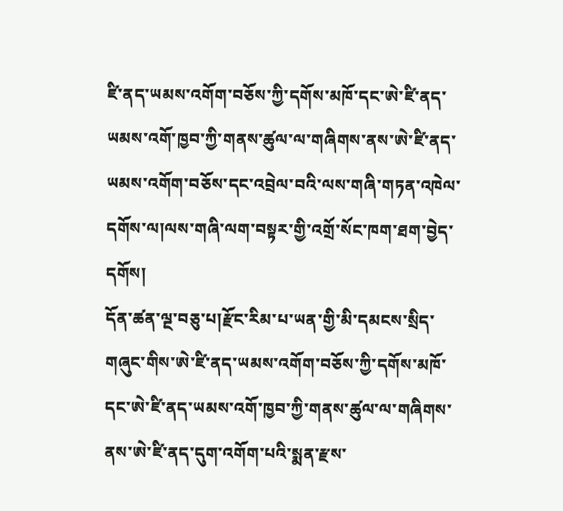ཛི་ནད་ཡམས་འགོག་བཅོས་ཀྱི་དགོས་མཁོ་དང་ཨེ་ཛི་ནད་ཡམས་འགོ་ཁྱབ་ཀྱི་གནས་ཚུལ་ལ་གཞིགས་ནས་ཨེ་ཛི་ནད་ཡམས་འགོག་བཅོས་དང་འབྲེལ་བའི་ལས་གཞི་གཏན་འཁེལ་དགོས་ལ།ལས་གཞི་ལག་བསྟར་གྱི་འགྲོ་སོང་ཁག་ཐག་བྱེད་དགོས།
དོན་ཚན་ལྔ་བཅུ་པ།རྫོང་རིམ་པ་ཡན་གྱི་མི་དམངས་སྲིད་གཞུང་གིས་ཨེ་ཛི་ནད་ཡམས་འགོག་བཅོས་ཀྱི་དགོས་མཁོ་དང་ཨེ་ཛི་ནད་ཡམས་འགོ་ཁྱབ་ཀྱི་གནས་ཚུལ་ལ་གཞིགས་ནས་ཨེ་ཛི་ནད་དུག་འགོག་པའི་སྨན་རྫས་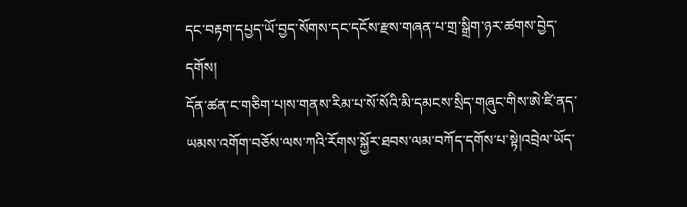དང་བརྟག་དཔྱད་ཡོ་བྱད་སོགས་དང་དངོས་རྫས་གཞན་པ་གྲ་སྒྲིག་ཉར་ཚགས་བྱེད་དགོས།
དོན་ཚན་ང་གཅིག་པ།ས་གནས་རིམ་པ་སོ་སོའི་མི་དམངས་སྲིད་གཞུང་གིས་ཨེ་ཛི་ནད་ཡམས་འགོག་བཅོས་ལས་ཀའི་རོགས་སྐྱོར་ཐབས་ལམ་བཀོད་དགོས་པ་སྟེ།འབྲེལ་ཡོད་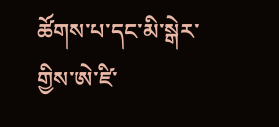ཚོགས་པ་དང་མི་སྒེར་གྱིས་ཨེ་ཛི་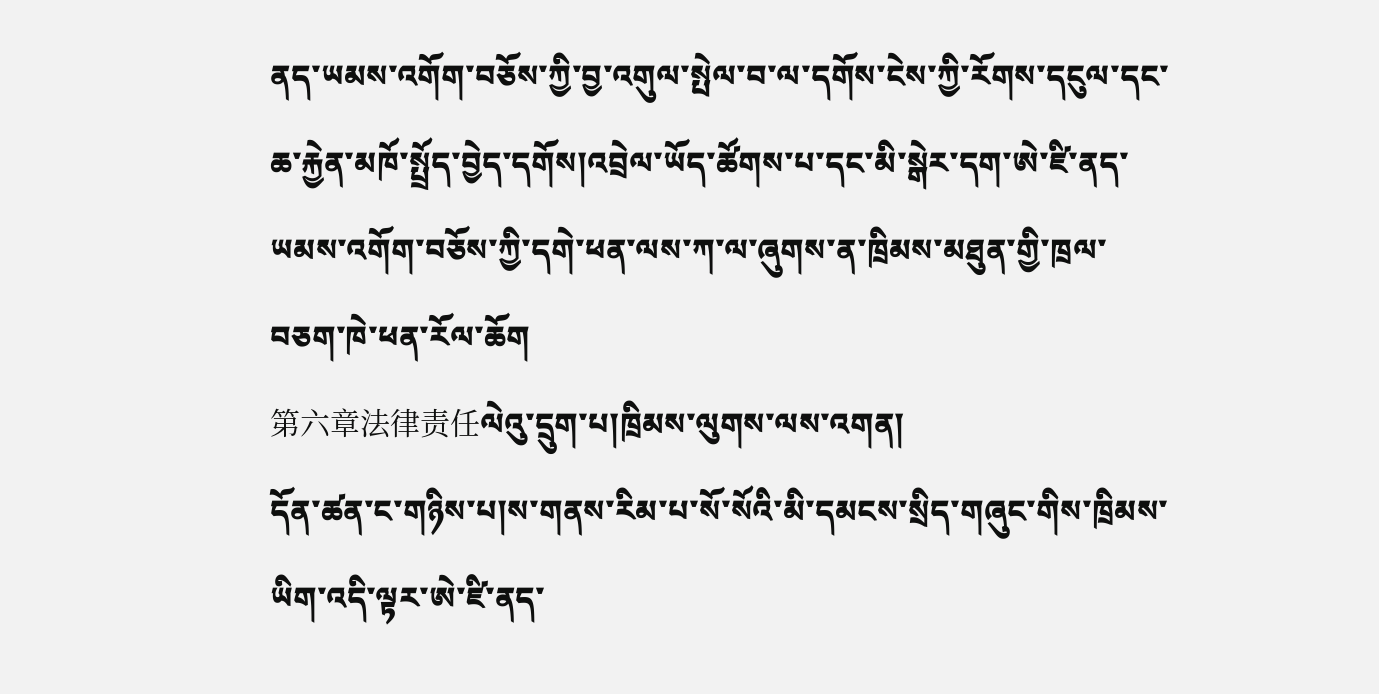ནད་ཡམས་འགོག་བཅོས་ཀྱི་བྱ་འགུལ་སྤེལ་བ་ལ་དགོས་ངེས་ཀྱི་རོགས་དངུལ་དང་ཆ་རྐྱེན་མཁོ་སྤྲོད་བྱེད་དགོས།འབྲེལ་ཡོད་ཚོགས་པ་དང་མི་སྒེར་དག་ཨེ་ཛི་ནད་ཡམས་འགོག་བཅོས་ཀྱི་དགེ་ཕན་ལས་ཀ་ལ་ཞུགས་ན་ཁྲིམས་མཐུན་གྱི་ཁྲལ་བཅག་ཁེ་ཕན་རོལ་ཆོག
第六章法律责任ལེའུ་དྲུག་པ།ཁྲིམས་ལུགས་ལས་འགན།
དོན་ཚན་ང་གཉིས་པ།ས་གནས་རིམ་པ་སོ་སོའི་མི་དམངས་སྲིད་གཞུང་གིས་ཁྲིམས་ཡིག་འདི་ལྟར་ཨེ་ཛི་ནད་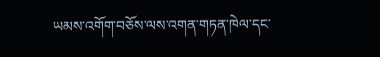ཡམས་འགོག་བཅོས་ལས་འགན་གཏན་ཁེལ་དང་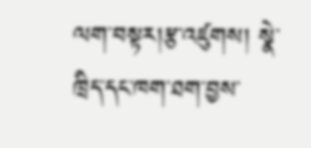ལག་བསྟར།རྩ་འཛུགས། སྣེ་ཁྲིད་དང་ཁག་ཐག་བྱས་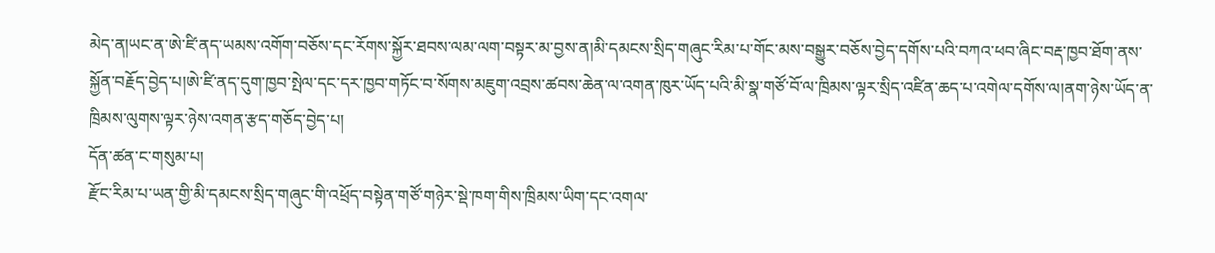མེད་ན།ཡང་ན་ཨེ་ཛི་ནད་ཡམས་འགོག་བཅོས་དང་རོགས་སྐྱོར་ཐབས་ལམ་ལག་བསྟར་མ་བྱས་ན།མི་དམངས་སྲིད་གཞུང་རིམ་པ་གོང་མས་བསྒྱུར་བཅོས་བྱེད་དགོས་པའི་བཀའ་ཕབ་ཞིང་བརྡ་ཁྱབ་ཐོག་ནས་སྐྱོན་བརྗོད་བྱེད་པ།ཨེ་ཛི་ནད་དུག་ཁྱབ་སྤེལ་དང་དར་ཁྱབ་གཏོང་བ་སོགས་མཇུག་འབྲས་ཚབས་ཆེན་ལ་འགན་ཁུར་ཡོད་པའི་མི་སྣ་གཙོ་བོ་ལ་ཁྲིམས་ལྟར་སྲིད་འཛིན་ཆད་པ་འགེལ་དགོས་ལ།ནག་ཉེས་ཡོད་ན་ཁྲིམས་ལུགས་ལྟར་ཉེས་འགན་རྩད་གཅོད་བྱེད་པ།
དོན་ཚན་ང་གསུམ་པ།
རྫོང་རིམ་པ་ཡན་གྱི་མི་དམངས་སྲིད་གཞུང་གི་འཕྲོད་བསྟེན་གཙོ་གཉེར་སྡེ་ཁག་གིས་ཁྲིམས་ཡིག་དང་འགལ་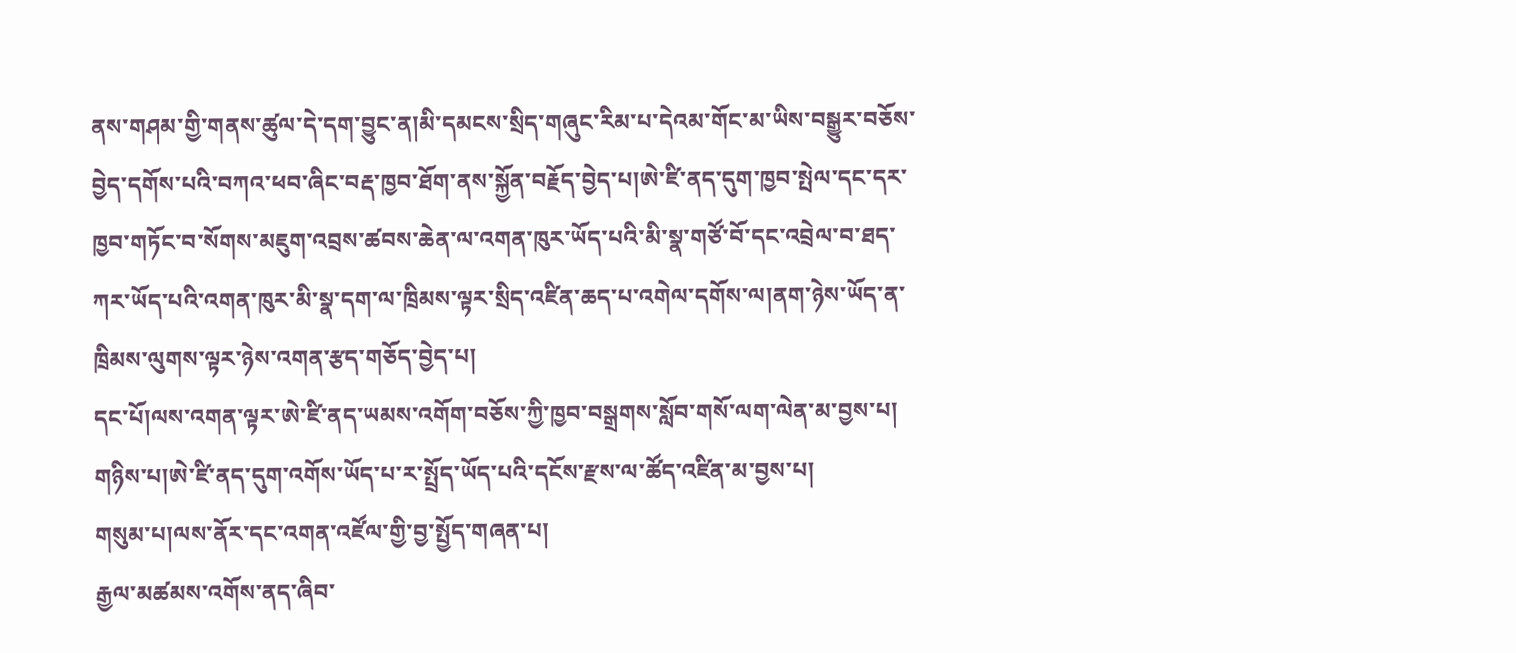ནས་གཤམ་གྱི་གནས་ཚུལ་དེ་དག་བྱུང་ན།མི་དམངས་སྲིད་གཞུང་རིམ་པ་དེའམ་གོང་མ་ཡིས་བསྒྱུར་བཅོས་བྱེད་དགོས་པའི་བཀའ་ཕབ་ཞིང་བརྡ་ཁྱབ་ཐོག་ནས་སྐྱོན་བརྗོད་བྱེད་པ།ཨེ་ཛི་ནད་དུག་ཁྱབ་སྤེལ་དང་དར་ཁྱབ་གཏོང་བ་སོགས་མཇུག་འབྲས་ཚབས་ཆེན་ལ་འགན་ཁུར་ཡོད་པའི་མི་སྣ་གཙོ་བོ་དང་འབྲེལ་བ་ཐད་ཀར་ཡོད་པའི་འགན་ཁུར་མི་སྣ་དག་ལ་ཁྲིམས་ལྟར་སྲིད་འཛིན་ཆད་པ་འགེལ་དགོས་ལ།ནག་ཉེས་ཡོད་ན་ཁྲིམས་ལུགས་ལྟར་ཉེས་འགན་རྩད་གཅོད་བྱེད་པ།
དང་པོ།ལས་འགན་ལྟར་ཨེ་ཛི་ནད་ཡམས་འགོག་བཅོས་ཀྱི་ཁྱབ་བསྒྲགས་སློབ་གསོ་ལག་ལེན་མ་བྱས་པ།
གཉིས་པ།ཨེ་ཛི་ནད་དུག་འགོས་ཡོད་པ་ར་སྤྲོད་ཡོད་པའི་དངོས་རྫས་ལ་ཚོད་འཛིན་མ་བྱས་པ།
གསུམ་པ།ལས་ནོར་དང་འགན་འཛོལ་གྱི་བྱ་སྤྱོད་གཞན་པ།
རྒྱལ་མཚམས་འགོས་ནད་ཞིབ་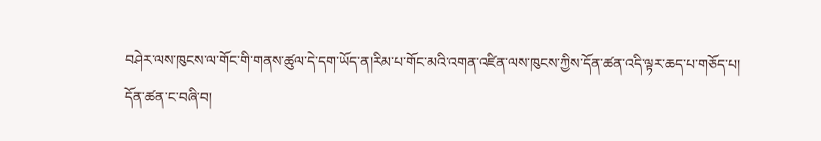བཤེར་ལས་ཁུངས་ལ་གོང་གི་གནས་ཚུལ་དེ་དག་ཡོད་ན།རིམ་པ་གོང་མའི་འགན་འཛིན་ལས་ཁུངས་ཀྱིས་དོན་ཚན་འདི་ལྟར་ཆད་པ་གཅོད་པ།
དོན་ཚན་ང་བཞི་བ།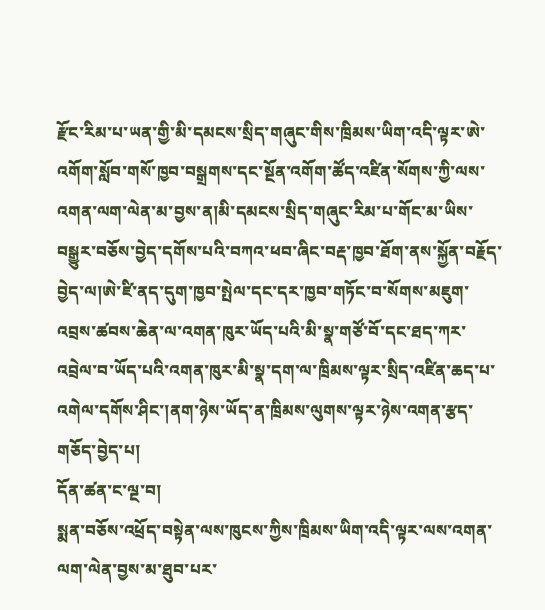རྫོང་རིམ་པ་ཡན་གྱི་མི་དམངས་སྲིད་གཞུང་གིས་ཁྲིམས་ཡིག་འདི་ལྟར་ཨེ་འགོག་སློབ་གསོ་ཁྱབ་བསྒྲགས་དང་སྔོན་འགོག་ཚོད་འཛིན་སོགས་ཀྱི་ལས་འགན་ལག་ལེན་མ་བྱས་ན།མི་དམངས་སྲིད་གཞུང་རིམ་པ་གོང་མ་ཡིས་བསྒྱུར་བཅོས་བྱེད་དགོས་པའི་བཀའ་ཕབ་ཞིང་བརྡ་ཁྱབ་ཐོག་ནས་སྐྱོན་བརྗོད་བྱེད་ལ།ཨེ་ཛི་ནད་དུག་ཁྱབ་སྤེལ་དང་དར་ཁྱབ་གཏོང་བ་སོགས་མཇུག་འབྲས་ཚབས་ཆེན་ལ་འགན་ཁུར་ཡོད་པའི་མི་སྣ་གཙོ་བོ་དང་ཐད་ཀར་འབྲེལ་བ་ཡོད་པའི་འགན་ཁུར་མི་སྣ་དག་ལ་ཁྲིམས་ལྟར་སྲིད་འཛིན་ཆད་པ་འགེལ་དགོས་ཤིང་།ནག་ཉེས་ཡོད་ན་ཁྲིམས་ལུགས་ལྟར་ཉེས་འགན་རྩད་གཅོད་བྱེད་པ།
དོན་ཚན་ང་ལྔ་བ།
སྨན་བཅོས་འཕྲོད་བསྟེན་ལས་ཁུངས་ཀྱིས་ཁྲིམས་ཡིག་འདི་ལྟར་ལས་འགན་ལག་ལེན་བྱས་མ་ཐུབ་པར་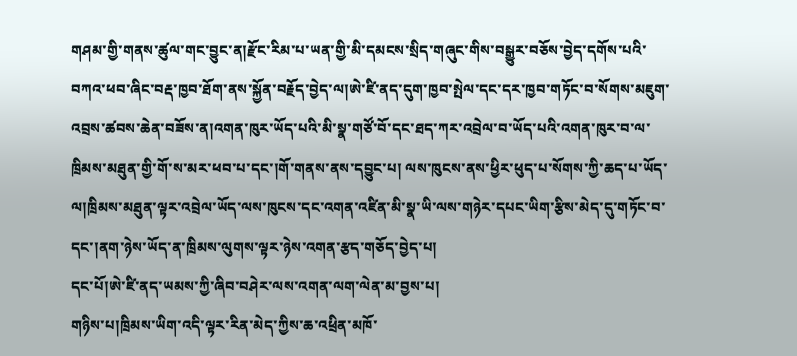གཤམ་གྱི་གནས་ཚུལ་གང་བྱུང་ན།རྫོང་རིམ་པ་ཡན་གྱི་མི་དམངས་སྲིད་གཞུང་གིས་བསྒྱུར་བཅོས་བྱེད་དགོས་པའི་བཀའ་ཕབ་ཞིང་བརྡ་ཁྱབ་ཐོག་ནས་སྐྱོན་བརྗོད་བྱེད་ལ།ཨེ་ཛི་ནད་དུག་ཁྱབ་སྤེལ་དང་དར་ཁྱབ་གཏོང་བ་སོགས་མཇུག་འབྲས་ཚབས་ཆེན་བཟོས་ན།འགན་ཁུར་ཡོད་པའི་མི་སྣ་གཙོ་བོ་དང་ཐད་ཀར་འབྲེལ་བ་ཡོད་པའི་འགན་ཁུར་བ་ལ་ཁྲིམས་མཐུན་གྱི་གོ་ས་མར་ཕབ་པ་དང་།གོ་གནས་ནས་དབྱུང་པ། ལས་ཁུངས་ནས་ཕྱིར་ཕུད་པ་སོགས་ཀྱི་ཆད་པ་ཡོད་ལ།ཁྲིམས་མཐུན་ལྟར་འབྲེལ་ཡོད་ལས་ཁུངས་དང་འགན་འཛིན་མི་སྣ་ཡི་ལས་གཉེར་དཔང་ཡིག་རྩིས་མེད་དུ་གཏོང་བ་དང་།ནག་ཉེས་ཡོད་ན་ཁྲིམས་ལུགས་ལྟར་ཉེས་འགན་རྩད་གཅོད་བྱེད་པ།
དང་པོ།ཨེ་ཛི་ནད་ཡམས་ཀྱི་ཞིབ་བཤེར་ལས་འགན་ལག་ལེན་མ་བྱས་པ།
གཉིས་པ།ཁྲིམས་ཡིག་འདི་ལྟར་རིན་མེད་ཀྱིས་ཆ་འཕྲིན་མཁོ་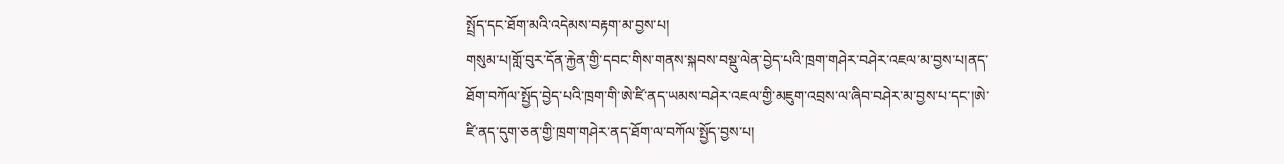སྤྲོད་དང་ཐོག་མའི་འདེམས་བརྟག་མ་བྱས་པ།
གསུམ་པ།གློ་བུར་དོན་རྐྱེན་གྱི་དབང་གིས་གནས་སྐབས་བསྡུ་ལེན་བྱེད་པའི་ཁྲག་གཤེར་བཤེར་འཇལ་མ་བྱས་པ།ནད་ཐོག་བཀོལ་སྤྱོད་བྱེད་པའི་ཁྲག་གི་ཨེ་ཛི་ནད་ཡམས་བཤེར་འཇལ་གྱི་མཇུག་འབྲས་ལ་ཞིབ་བཤེར་མ་བྱས་པ་དང་།ཨེ་ཛི་ནད་དུག་ཅན་གྱི་ཁྲག་གཤེར་ནད་ཐོག་ལ་བཀོལ་སྤྱོད་བྱས་པ།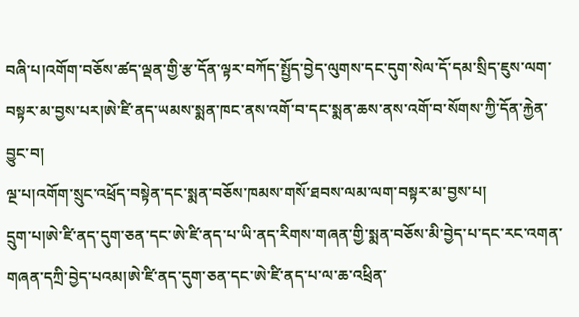བཞི་པ།འགོག་བཅོས་ཚད་ལྡན་གྱི་རྩ་དོན་ལྟར་བཀོད་སྤྱོད་བྱེད་ལུགས་དང་དུག་སེལ་དོ་དམ་སྲིད་ཇུས་ལག་བསྟར་མ་བྱས་པར།ཨེ་ཛི་ནད་ཡམས་སྨན་ཁང་ནས་འགོ་བ་དང་སྨན་ཆས་ནས་འགོ་བ་སོགས་ཀྱི་དོན་རྐྱེན་བྱུང་བ།
ལྔ་པ།འགོག་སྲུང་འཕྲོད་བསྟེན་དང་སྨན་བཅོས་ཁམས་གསོ་ཐབས་ལམ་ལག་བསྟར་མ་བྱས་པ།
དྲུག་པ།ཨེ་ཛི་ནད་དུག་ཅན་དང་ཨེ་ཛི་ནད་པ་ཡི་ནད་རིགས་གཞན་གྱི་སྨན་བཅོས་མི་བྱེད་པ་དང་རང་འགན་གཞན་དཀྲི་བྱེད་པའམ།ཨེ་ཛི་ནད་དུག་ཅན་དང་ཨེ་ཛི་ནད་པ་ལ་ཆ་འཕྲིན་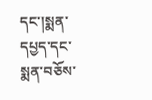དང་།སྨན་དཔྱད་དང་སྨན་བཅོས་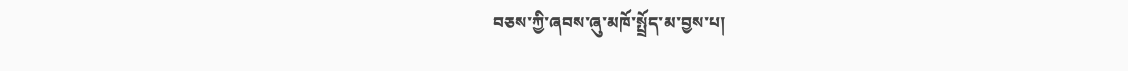བཅས་ཀྱི་ཞབས་ཞུ་མཁོ་སྤྲོད་མ་བྱས་པ།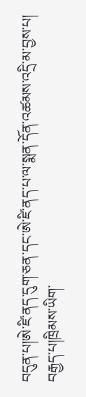བདུན་པ།ཨེ་ཛི་ནད་དུག་ཅན་དང་ཨེ་ཛི་ནད་པ་ལ་སྨན་དོན་འཚམས་འདྲི་མ་བྱས་པ།
བརྒྱད་པ།ཁྲིམས་ཡིག་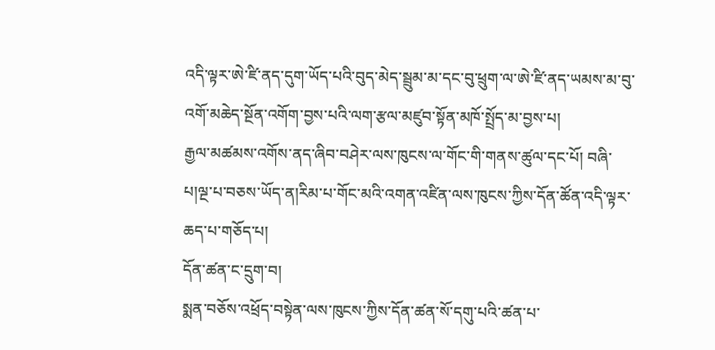འདི་ལྟར་ཨེ་ཛི་ནད་དུག་ཡོད་པའི་བུད་མེད་སྦྲུམ་མ་དང་བུ་ཕྲུག་ལ་ཨེ་ཛི་ནད་ཡམས་མ་བུ་འགོ་མཆེད་སྔོན་འགོག་བྱས་པའི་ལག་རྩལ་མཛུབ་སྟོན་མཁོ་སྤྲོད་མ་བྱས་པ།
རྒྱལ་མཚམས་འགོས་ནད་ཞིབ་བཤེར་ལས་ཁུངས་ལ་གོང་གི་གནས་ཚུལ་དང་པོ། བཞི་པ།ལྔ་པ་བཅས་ཡོད་ན།རིམ་པ་གོང་མའི་འགན་འཛིན་ལས་ཁུངས་ཀྱིས་དོན་ཚོན་འདི་ལྟར་ཆད་པ་གཅོད་པ།
དོན་ཚན་ང་དྲུག་བ།
སྨན་བཅོས་འཕྲོད་བསྟེན་ལས་ཁུངས་ཀྱིས་དོན་ཚན་སོ་དགུ་པའི་ཚན་པ་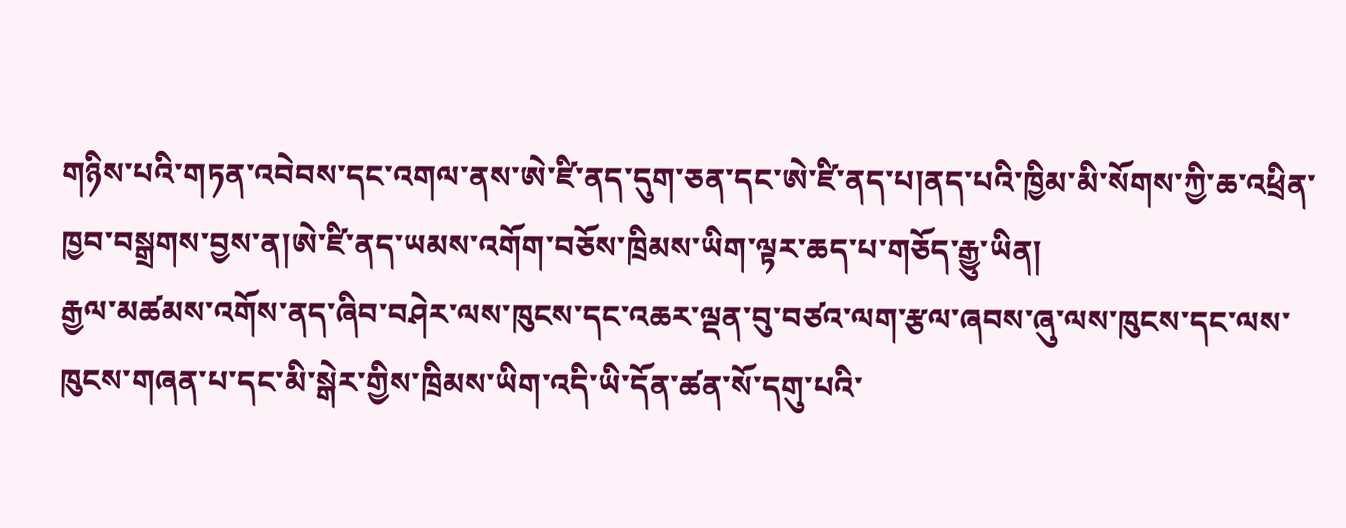གཉིས་པའི་གཏན་འབེབས་དང་འགལ་ནས་ཨེ་ཛི་ནད་དུག་ཅན་དང་ཨེ་ཛི་ནད་པ།ནད་པའི་ཁྱིམ་མི་སོགས་ཀྱི་ཆ་འཕྲིན་ཁྱབ་བསྒྲགས་བྱས་ན།ཨེ་ཛི་ནད་ཡམས་འགོག་བཅོས་ཁྲིམས་ཡིག་ལྟར་ཆད་པ་གཅོད་རྒྱུ་ཡིན།
རྒྱལ་མཚམས་འགོས་ནད་ཞིབ་བཤེར་ལས་ཁུངས་དང་འཆར་ལྡན་བུ་བཙའ་ལག་རྩལ་ཞབས་ཞུ་ལས་ཁུངས་དང་ལས་ཁུངས་གཞན་པ་དང་མི་སྒེར་གྱིས་ཁྲིམས་ཡིག་འདི་ཡི་དོན་ཚན་སོ་དགུ་པའི་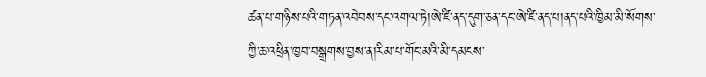ཚན་པ་གཉིས་པའི་གཏན་འབེབས་དང་འགལ་ཏེ།ཨེ་ཛི་ནད་དུག་ཅན་དང་ཨེ་ཛི་ནད་པ།ནད་པའི་ཁྱིམ་མི་སོགས་ཀྱི་ཆ་འཕྲིན་ཁྱབ་བསྒྲགས་བྱས་ན།རིམ་པ་གོང་མའི་མི་དམངས་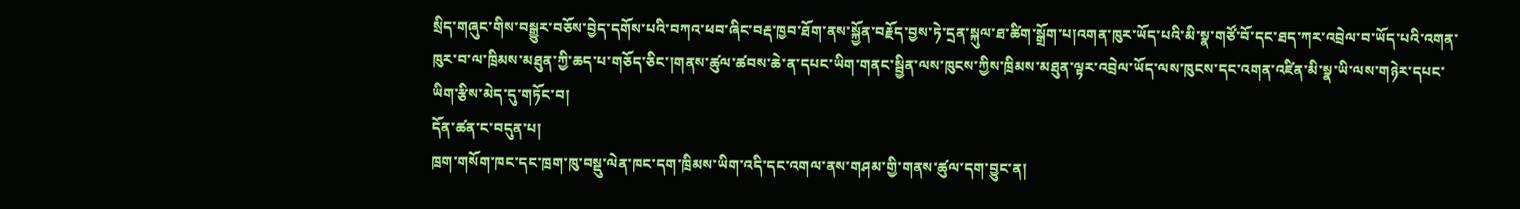སྲིད་གཞུང་གིས་བསྒྱུར་བཅོས་བྱེད་དགོས་པའི་བཀའ་ཕབ་ཞིང་བརྡ་ཁྱབ་ཐོག་ནས་སྐྱོན་བརྗོད་བྱས་ཏེ་དྲན་སྐུལ་ཐ་ཚིག་སྒྲོག་པ།འགན་ཁུར་ཡོད་པའི་མི་སྣ་གཙོ་བོ་དང་ཐད་ཀར་འབྲེལ་བ་ཡོད་པའི་འགན་ཁུར་བ་ལ་ཁྲིམས་མཐུན་ཀྱི་ཆད་པ་གཅོད་ཅིང་།གནས་ཚུལ་ཚབས་ཆེ་ན་དཔང་ཡིག་གནང་སྦྱིན་ལས་ཁུངས་ཀྱིས་ཁྲིམས་མཐུན་ལྟར་འབྲེལ་ཡོད་ལས་ཁུངས་དང་འགན་འཛིན་མི་སྣ་ཡི་ལས་གཉེར་དཔང་ཡིག་རྩིས་མེད་དུ་གཏོང་བ།
དོན་ཚན་ང་བདུན་པ།
ཁྲག་གསོག་ཁང་དང་ཁྲག་ཁུ་བསྡུ་ལེན་ཁང་དག་ཁྲིམས་ཡིག་འདི་དང་འགལ་ནས་གཤམ་གྱི་གནས་ཚུལ་དག་བྱུང་ན།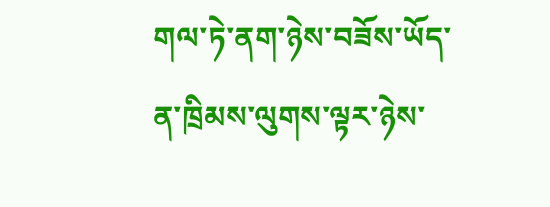གལ་ཏེ་ནག་ཉེས་བཟོས་ཡོད་ན་ཁྲིམས་ལུགས་ལྟར་ཉེས་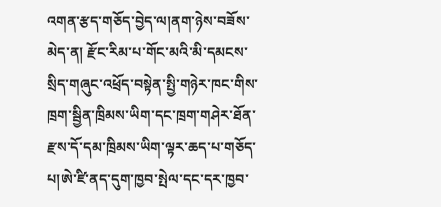འགན་རྩད་གཅོད་བྱེད་ལ།ནག་ཉེས་བཟོས་མེད་ན། རྫོང་རིམ་པ་གོང་མའི་མི་དམངས་སྲིད་གཞུང་འཕྲོད་བསྟེན་སྤྱི་གཉེར་ཁང་གིས་ཁྲག་སྦྱིན་ཁྲིམས་ཡིག་དང་ཁྲག་གཤེར་ཐོན་རྫས་དོ་དམ་ཁྲིམས་ཡིག་ལྟར་ཆད་པ་གཅོད་པ།ཨེ་ཛི་ནད་དུག་ཁྱབ་སྤེལ་དང་དར་ཁྱབ་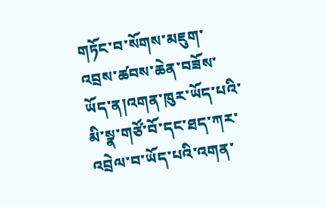གཏོང་བ་སོགས་མཇུག་འབྲས་ཚབས་ཆེན་བཟོས་ཡོད་ན།འགན་ཁུར་ཡོད་པའི་མི་སྣ་གཙོ་བོ་དང་ཐད་ཀར་འབྲེལ་བ་ཡོད་པའི་འགན་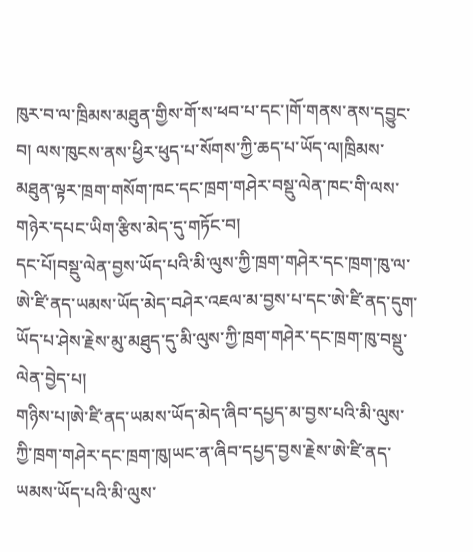ཁུར་བ་ལ་ཁྲིམས་མཐུན་གྱིས་གོ་ས་ཕབ་པ་དང་།གོ་གནས་ནས་དབྱུང་བ། ལས་ཁུངས་ནས་ཕྱིར་ཕུད་པ་སོགས་ཀྱི་ཆད་པ་ཡོད་ལ།ཁྲིམས་མཐུན་ལྟར་ཁྲག་གསོག་ཁང་དང་ཁྲག་གཤེར་བསྡུ་ལེན་ཁང་གི་ལས་གཉེར་དཔང་ཡིག་རྩིས་མེད་དུ་གཏོང་བ།
དང་པོ།བསྡུ་ལེན་བྱས་ཡོད་པའི་མི་ལུས་ཀྱི་ཁྲག་གཤེར་དང་ཁྲག་ཁུ་ལ་ཨེ་ཛི་ནད་ཡམས་ཡོད་མེད་བཤེར་འཇལ་མ་བྱས་པ་དང་ཨེ་ཛི་ནད་དུག་ཡོད་པ་ཤེས་རྗེས་མུ་མཐུད་དུ་མི་ལུས་ཀྱི་ཁྲག་གཤེར་དང་ཁྲག་ཁུ་བསྡུ་ལེན་བྱེད་པ།
གཉིས་པ།ཨེ་ཛི་ནད་ཡམས་ཡོད་མེད་ཞིབ་དཔྱད་མ་བྱས་པའི་མི་ལུས་ཀྱི་ཁྲག་གཤེར་དང་ཁྲག་ཁུ།ཡང་ན་ཞིབ་དཔྱད་བྱས་རྗེས་ཨེ་ཛི་ནད་ཡམས་ཡོད་པའི་མི་ལུས་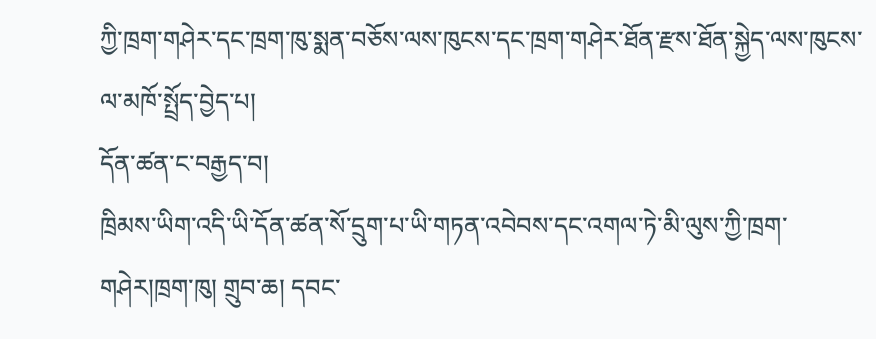ཀྱི་ཁྲག་གཤེར་དང་ཁྲག་ཁུ་སྨན་བཅོས་ལས་ཁུངས་དང་ཁྲག་གཤེར་ཐོན་རྫས་ཐོན་སྐྱེད་ལས་ཁུངས་ལ་མཁོ་སྤྲོད་བྱེད་པ།
དོན་ཚན་ང་བརྒྱད་བ།
ཁྲིམས་ཡིག་འདི་ཡི་དོན་ཚན་སོ་དྲུག་པ་ཡི་གཏན་འབེབས་དང་འགལ་ཏེ་མི་ལུས་ཀྱི་ཁྲག་གཤེར།ཁྲག་ཁུ། གྲུབ་ཆ། དབང་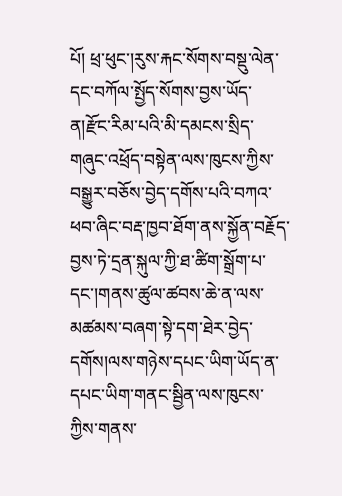པོ། ཕྲ་ཕུང་།རུས་རྐང་སོགས་བསྡུ་ལེན་དང་བཀོལ་སྤྱོད་སོགས་བྱས་ཡོད་ན།རྫོང་རིམ་པའི་མི་དམངས་སྲིད་གཞུང་འཕྲོད་བསྟེན་ལས་ཁུངས་ཀྱིས་བསྒྱུར་བཅོས་བྱེད་དགོས་པའི་བཀའ་ཕབ་ཞིང་བརྡ་ཁྱབ་ཐོག་ནས་སྐྱོན་བརྗོད་བྱས་ཏེ་དྲན་སྐུལ་ཀྱི་ཐ་ཚིག་སྒྲོག་པ་དང་།གནས་ཚུལ་ཚབས་ཆེ་ན་ལས་མཚམས་བཞག་སྟེ་དག་ཐེར་བྱེད་དགོས།ལས་གཉེས་དཔང་ཡིག་ཡོད་ན་དཔང་ཡིག་གནང་སྦྱིན་ལས་ཁུངས་ཀྱིས་གནས་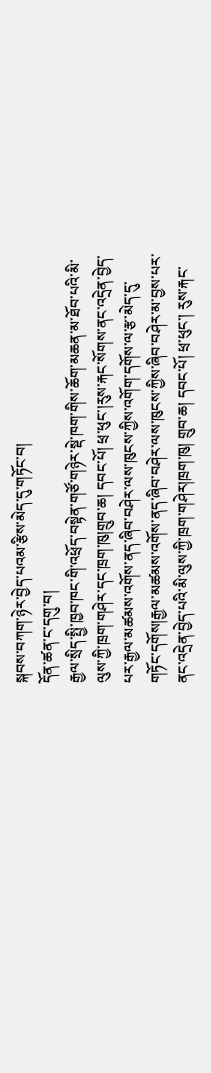སྐབས་བཀག་ཉེར་བྱེད་པའམ་རྩིས་མེད་དུ་གཏོང་བ།
དོན་ཚན་ང་དགུ་བ།
རྒྱལ་སྲིད་སྤྱི་ཁྱབ་ཁང་གི་འཕྲོད་བསྟེན་གཙོ་གཉེར་སྡེ་ཁག་གིས་ཆོག་མཆན་མ་ཐོབ་པའི་མི་ལུས་ཀྱི་ཁྲག་གཤེར་དང་ཁྲག་ཁུ།གྲུབ་ཆ། དབང་པོ། ཕྲ་ཕུང་།རུས་རྐང་སོགས་ནང་འདྲེན་བྱེད་པར་རྒྱལ་མཚམས་འགོས་ནད་ཞིབ་བཤེར་ལས་ཁུངས་ཀྱིས་འགོག་དགོས་ལ་རྩ་མེད་དུ་གཏོང་དགོས།རྒྱལ་མཚམས་འགོས་ནད་ཞིབ་བཤེར་ལས་ཁུངས་ཀྱིས་ཞིབ་བཤེར་མ་བྱས་པར་ནང་འདྲེན་བྱེད་པའི་མི་ལུས་ཀྱི་ཁྲག་གཤེར།ཁྲག་ཁུ། གྲུབ་ཆ། དབང་པོ། ཕྲ་ཕུང་། རུས་རྐང་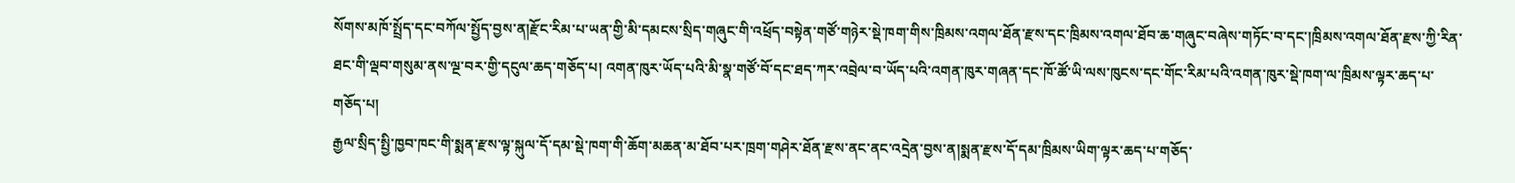སོགས་མཁོ་སྤྲོད་དང་བཀོལ་སྤྱོད་བྱས་ན།རྫོང་རིམ་པ་ཡན་གྱི་མི་དམངས་སྲིད་གཞུང་གི་འཕྲོད་བསྟེན་གཙོ་གཉེར་སྡེ་ཁག་གིས་ཁྲིམས་འགལ་ཐོན་རྫས་དང་ཁྲིམས་འགལ་ཐོབ་ཆ་གཞུང་བཞེས་གཏོང་བ་དང་།ཁྲིམས་འགལ་ཐོན་རྫས་ཀྱི་རིན་ཐང་གི་ལྡབ་གསུམ་ནས་ལྔ་བར་གྱི་དངུལ་ཆད་གཅོད་པ། འགན་ཁུར་ཡོད་པའི་མི་སྣ་གཙོ་བོ་དང་ཐད་ཀར་འབྲེལ་བ་ཡོད་པའི་འགན་ཁུར་གཞན་དང་ཁོ་ཚོ་ཡི་ལས་ཁུངས་དང་གོང་རིམ་པའི་འགན་ཁུར་སྡེ་ཁག་ལ་ཁྲིམས་ལྟར་ཆད་པ་གཅོད་པ།
རྒྱལ་སྲིད་སྤྱི་ཁྱབ་ཁང་གི་སྨན་རྫས་ལྟ་སྐུལ་དོ་དམ་སྡེ་ཁག་གི་ཆོག་མཆན་མ་ཐོབ་པར་ཁྲག་གཤེར་ཐོན་རྫས་ནང་ནང་འདྲེན་བྱས་ན།སྨན་རྫས་དོ་དམ་ཁྲིམས་ཡིག་ལྟར་ཆད་པ་གཅོད་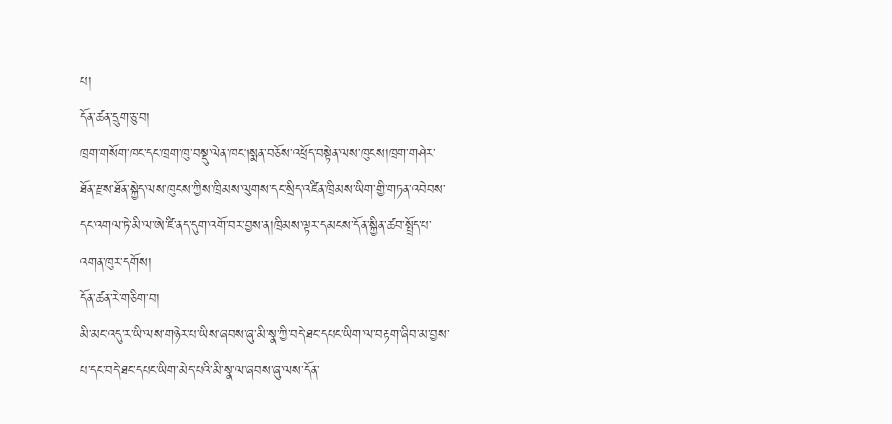པ།
དོན་ཚན་དྲུག་ཅུ་བ།
ཁྲག་གསོག་ཁང་དང་ཁྲག་ཁུ་བསྡུ་ལེན་ཁང།སྨན་བཅོས་འཕྲོད་བསྟེན་ལས་ཁུངས།ཁྲག་གཤེར་ཐོན་རྫས་ཐོན་སྐྱེད་ལས་ཁུངས་ཀྱིས་ཁྲིམས་ལུགས་དང་སྲིད་འཛིན་ཁྲིམས་ཡིག་གྱི་གཏན་འབེབས་དང་འགལ་ཏེ་མི་ལ་ཨེ་ཛི་ནད་དུག་འགོ་བར་བྱས་ན།ཁྲིམས་ལྟར་དམངས་དོན་སྐྱིན་ཚབ་སྤྲོད་པ་འགན་ཁུར་དགོས།
དོན་ཚན་རེ་གཅིག་བ།
མི་མང་འདུ་ར་ཡི་ལས་གཉེར་པ་ཡིས་ཞབས་ཞུ་མི་སྣ་ཀྱི་བདེ་ཐང་དཔང་ཡིག་ལ་བརྟག་ཞིབ་མ་བྱས་པ་དང་བདེ་ཐང་དཔང་ཡིག་མེད་པའི་མི་སྣ་ལ་ཞབས་ཞུ་ལས་དོན་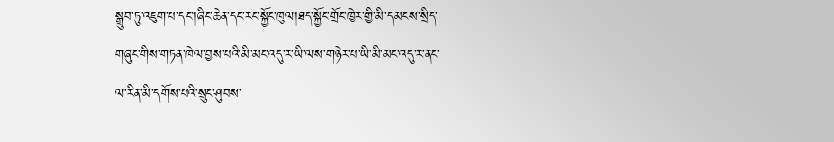སྒྲུབ་ཏུ་འཇུག་པ་དང་།ཞིང་ཆེན་དང་རང་སྐྱོང་ཁུལ།ཐད་སྐྱོང་གྲོང་ཁྱེར་གྱི་མི་དམངས་སྲིད་གཞུང་གིས་གཏན་ཁེལ་བྱས་པའི་མི་མང་འདུ་ར་ཡི་ལས་གཉེར་པ་ཡི་མི་མང་འདུ་ར་ནང་ལ་རིན་མི་དགོས་པའི་སྲུང་ཤུབས་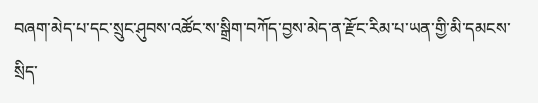བཞག་མེད་པ་དང་སྲུང་ཤུབས་འཚོང་ས་སྒྲིག་བཀོད་བྱས་མེད་ན་རྫོང་རིམ་པ་ཡན་གྱི་མི་དམངས་སྲིད་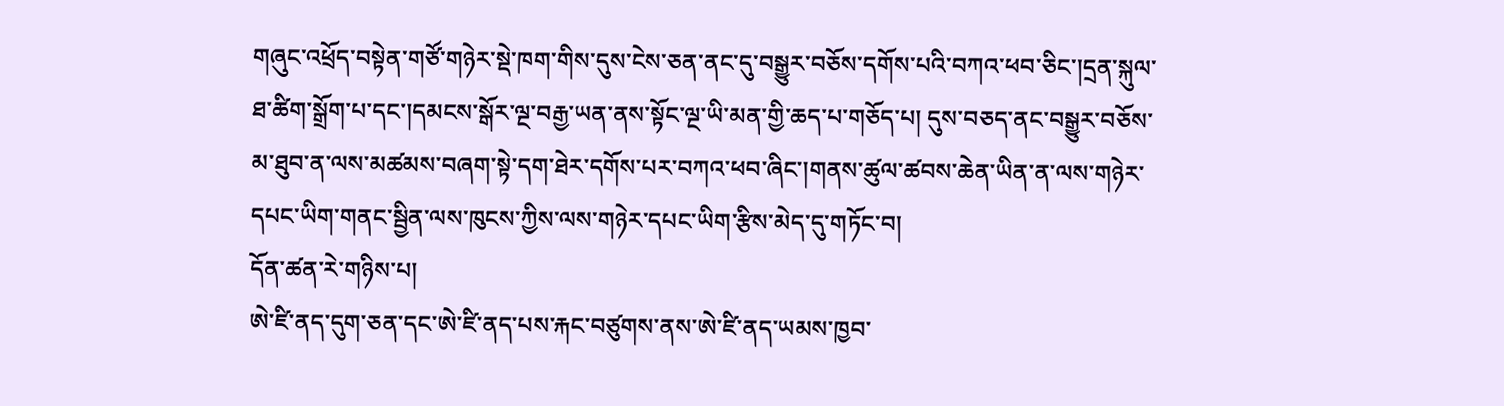གཞུང་འཕྲོད་བསྟེན་གཙོ་གཉེར་སྡེ་ཁག་གིས་དུས་ངེས་ཅན་ནང་དུ་བསྒྱུར་བཅོས་དགོས་པའི་བཀའ་ཕབ་ཅིང་།དྲན་སྐུལ་ཐ་ཚིག་སྒྲོག་པ་དང་།དམངས་སྒོར་ལྔ་བརྒྱ་ཡན་ནས་སྟོང་ལྔ་ཡི་མན་གྱི་ཆད་པ་གཅོད་པ། དུས་བཅད་ནང་བསྒྱུར་བཅོས་མ་ཐུབ་ན་ལས་མཚམས་བཞག་སྟེ་དག་ཐེར་དགོས་པར་བཀའ་ཕབ་ཞིང་།གནས་ཚུལ་ཚབས་ཆེན་ཡིན་ན་ལས་གཉེར་དཔང་ཡིག་གནང་སྦྱིན་ལས་ཁུངས་ཀྱིས་ལས་གཉེར་དཔང་ཡིག་རྩིས་མེད་དུ་གཏོང་བ།
དོན་ཚན་རེ་གཉིས་པ།
ཨེ་ཛི་ནད་དུག་ཅན་དང་ཨེ་ཛི་ནད་པས་རྐང་བཙུགས་ནས་ཨེ་ཛི་ནད་ཡམས་ཁྱབ་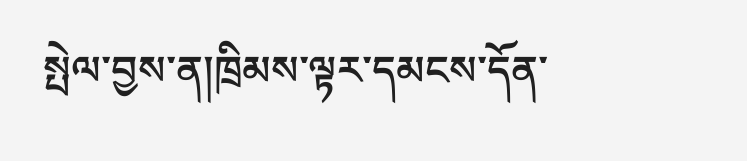སྤེལ་བྱས་ན།ཁྲིམས་ལྟར་དམངས་དོན་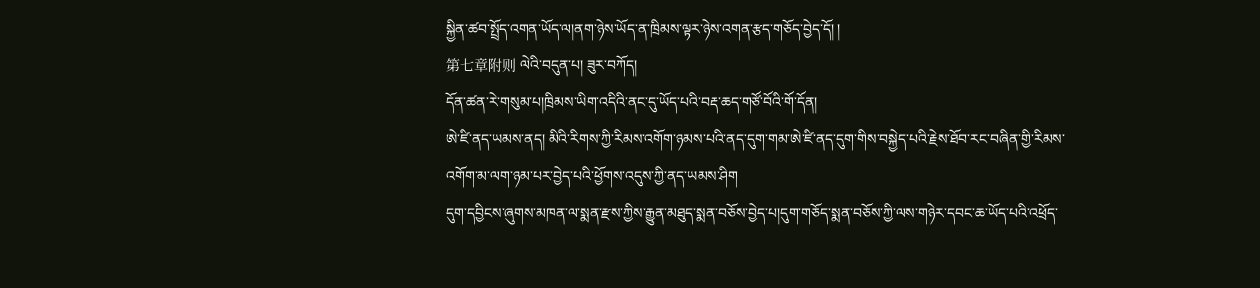སྐྱིན་ཚབ་སྤྲོད་འགན་ཡོད་ལ།ནག་ཉེས་ཡོད་ན་ཁྲིམས་ལྟར་ཉེས་འགན་རྩད་གཅོད་བྱེད་དོ། །
第七章附则 ལེའི་བདུན་པ། ཟུར་བཀོད།
དོན་ཚན་རེ་གསུམ་པ།ཁྲིམས་ཡིག་འདིའི་ནང་དུ་ཡོད་པའི་བརྡ་ཆད་གཙོ་བོའི་གོ་དོན།
ཨེ་ཛི་ནད་ཡམས་ནད། མིའི་རིགས་ཀྱི་རིམས་འགོག་ཉམས་པའི་ནད་དུག་གམ་ཨེ་ཛི་ནད་དུག་གིས་བསྐྱེད་པའི་རྗེས་ཐོབ་རང་བཞིན་གྱི་རིམས་འགོག་མ་ལག་ཉམ་པར་བྱེད་པའི་ཕྱོགས་འདུས་ཀྱི་ནད་ཡམས་ཤིག
དུག་དབྱིངས་ཞུགས་མཁན་ལ་སྨན་རྫས་ཀྱིས་རྒྱུན་མཐུད་སྨན་བཅོས་བྱེད་པ།དུག་གཅོད་སྨན་བཅོས་ཀྱི་ལས་གཉེར་དབང་ཆ་ཡོད་པའི་འཕྲོད་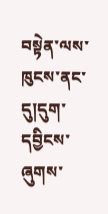བསྟེན་ལས་ཁུངས་ནང་དུ།དུག་དབྱིངས་ཞུགས་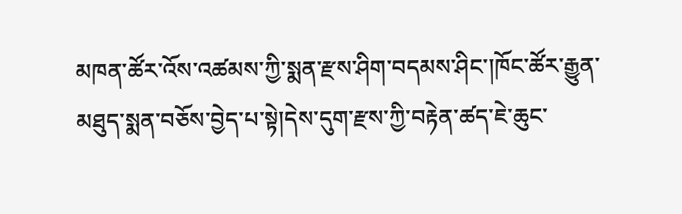མཁན་ཚོར་འོས་འཚམས་ཀྱི་སྨན་རྫས་ཤིག་བདམས་ཤིང་།ཁོང་ཚོར་རྒྱུན་མཐུད་སྨན་བཅོས་བྱེད་པ་སྟེ།དེས་དུག་རྫས་ཀྱི་བརྟེན་ཚད་ཇེ་ཆུང་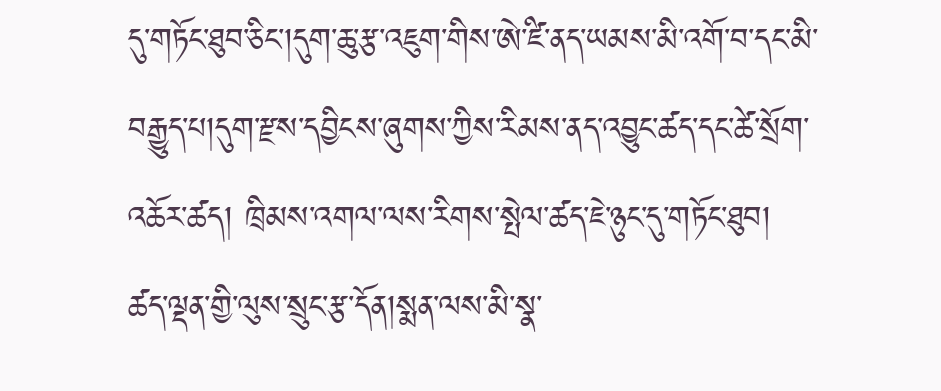དུ་གཏོང་ཐུབ་ཅིང་།དུག་ཆུ་རྩ་འཇུག་གིས་ཨེ་ཛི་ནད་ཡམས་མི་འགོ་བ་དང་མི་བརྒྱུད་པ།དུག་རྫས་དབྱིངས་ཞུགས་ཀྱིས་རིམས་ནད་འབྱུང་ཚད་དང་ཚེ་སྲོག་འཆོར་ཚད། ཁྲིམས་འགལ་ལས་རིགས་སྤེལ་ཚད་ཇེ་ཉུང་དུ་གཏོང་ཐུབ།
ཚད་ལྡན་གྱི་ལུས་སྲུང་རྩ་དོན།སྨན་ལས་མི་སྣ་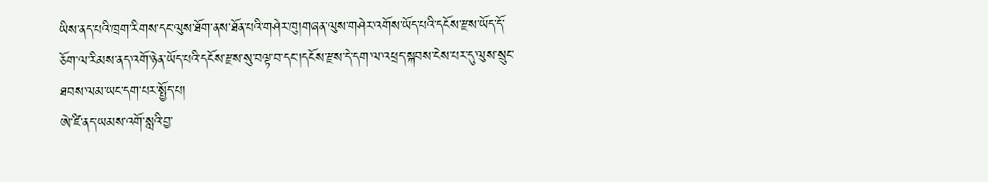ཡིས་ནད་པའི་ཁྲག་རིགས་དང་ལུས་ཐོག་ནས་ཐོན་པའི་གཤེར་ཁུ།གཞན་ལུས་གཤེར་འགོས་ཡོད་པའི་དངོས་རྫས་ཡོད་དོ་ཅོག་ལ་རིམས་ནད་འགོ་ཉེན་ཡོད་པའི་དངོས་རྫས་སུ་བལྟ་བ་དང་།དངོས་རྫས་དེ་དག་ལ་འཕྲད་སྐབས་ངེས་པར་དུ་ལུས་སྲུང་ཐབས་ལམ་ཡང་དག་པར་སྤྱོད་པ།
ཨེ་ཛི་ནད་ཡམས་འགོ་སླའི་བྱ་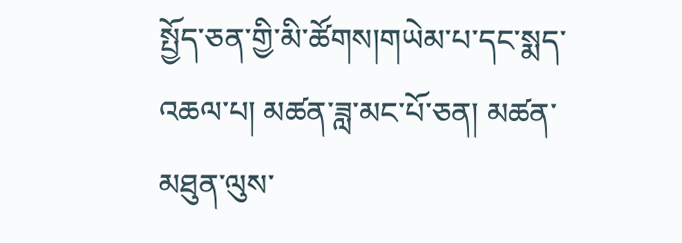སྤྱོད་ཅན་གྱི་མི་ཚོགས།གཡེམ་པ་དང་སྨད་འཆལ་པ། མཚན་ཟླ་མང་པོ་ཅན། མཚན་མཐུན་ལུས་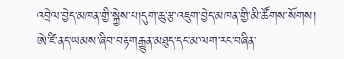འབྲེལ་བྱེད་མཁན་གྱི་སྐྱེས་པ།དུག་ཆུ་རྩ་འཇུག་བྱེད་མཁན་གྱི་མི་ཚོགས་སོགས།
ཨེ་ཛི་ནད་ཡམས་ཞིབ་བརྟགརྒྱུན་མཐུད་དང་མ་ལག་རང་བཞིན་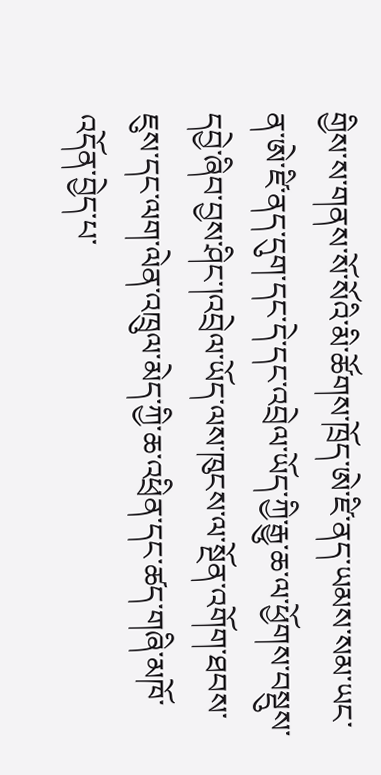གྱིས་ས་གནས་སོ་སོའི་མི་ཚོགས་ཁྲོད་ཨེ་ཛི་ནད་ཡམས་སམ་ཡང་ན་ཨེ་ཛི་ནད་དུག་དང་དེ་དང་འབྲེལ་ཡོད་ཀྱི་རྒྱུ་ཆ་ལ་ཕྱོགས་བསྡུས་དབྱེ་ཞིབ་བྱས་ཤིང་།འབྲེལ་ཡོད་ལས་ཁུངས་ལ་སྔོན་འགོག་ཐབས་ཇུས་དང་ལག་ལེན་འཁྲུལ་མེད་ཀྱི་ཆ་འཕྲིན་དང་ཚད་གཞི་མཁོ་འདོན་བྱེད་པ་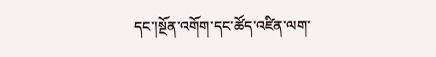དང་།སྔོན་འགོག་དང་ཚོད་འཛིན་ལག་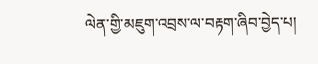ལེན་གྱི་མཇུག་འབྲས་ལ་བརྟག་ཞིབ་བྱེད་པ།